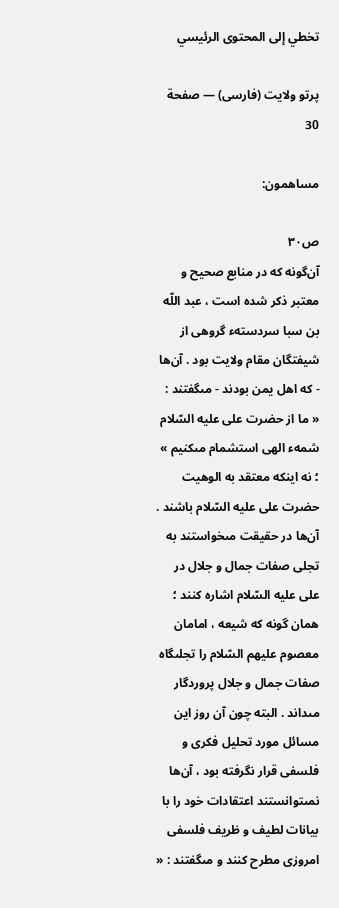تخطي إلى المحتوى الرئيسي

پرتو ولايت (فارسى) — صفحة 30

مساهمون:

ص٣٠
آن‌گونه كه در منابع صحيح و معتبر ذكر شده است ، عبد اللّه بن سبا سردستهء گروهى از شيفتگان مقام ولايت بود . آن‌ها - كه اهل يمن بودند - مىگفتند : « ما از حضرت على عليه السّلام شمهء الهى استشمام مىكنيم » ؛ نه اينكه معتقد به الوهيت حضرت على عليه السّلام باشند . آن‌ها در حقيقت مىخواستند به تجلى صفات جمال و جلال در على عليه السّلام اشاره كنند ؛ همان گونه كه شيعه ، امامان معصوم عليهم السّلام را تجلىگاه صفات جمال و جلال پروردگار مىداند . البته چون آن روز اين مسائل مورد تحليل فكرى و فلسفى قرار نگرفته بود ، آن‌ها نمىتوانستند اعتقادات خود را با بيانات لطيف و ظريف فلسفى امروزى مطرح كنند و مىگفتند : «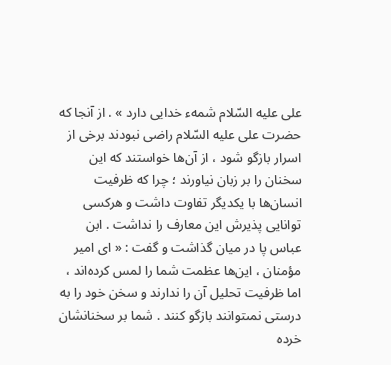على عليه السّلام شمهء خدايى دارد » . از آنجا كه حضرت على عليه السّلام راضى نبودند برخى از اسرار بازگو شود ، از آن‌ها خواستند كه اين سخنان را بر زبان نياورند ؛ چرا كه ظرفيت انسان‌ها با يكديگر تفاوت داشت و هركسى توانايى پذيرش اين معارف را نداشت . ابن عباس پا در ميان گذاشت و گفت : « اى امير مؤمنان ، اين‌ها عظمت شما را لمس كرده‌اند ، اما ظرفيت تحليل آن را ندارند و سخن خود را به درستى نمىتوانند بازگو كنند . شما بر سخنانشان خرده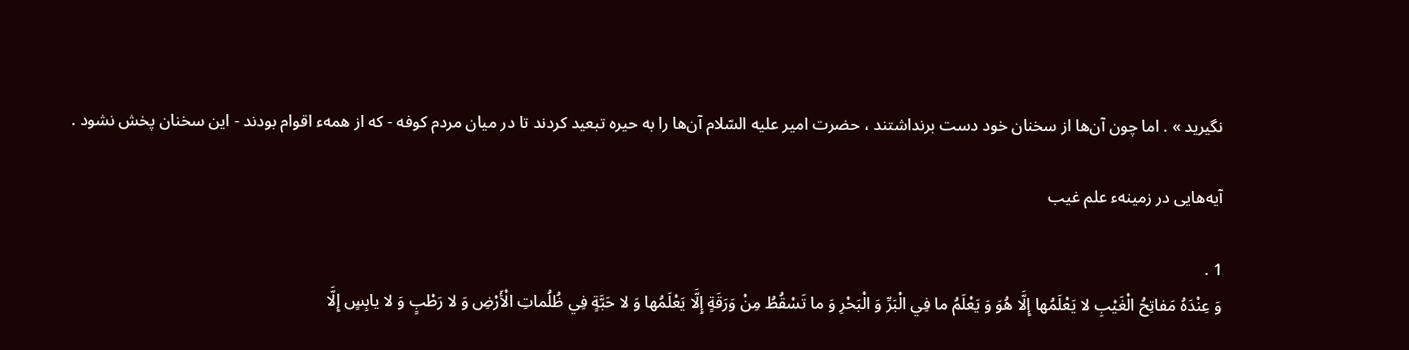نگيريد » . اما چون آن‌ها از سخنان خود دست برنداشتند ، حضرت امير عليه السّلام آن‌ها را به حيره تبعيد كردند تا در ميان مردم كوفه - كه از همهء اقوام بودند - اين سخنان پخش نشود .

آيه‌هايى در زمينهء علم غيب

1 .
وَ عِنْدَهُ مَفاتِحُ الْغَيْبِ لا يَعْلَمُها إِلَّا هُوَ وَ يَعْلَمُ ما فِي الْبَرِّ وَ الْبَحْرِ وَ ما تَسْقُطُ مِنْ وَرَقَةٍ إِلَّا يَعْلَمُها وَ لا حَبَّةٍ فِي ظُلُماتِ الْأَرْضِ وَ لا رَطْبٍ وَ لا يابِسٍ إِلَّا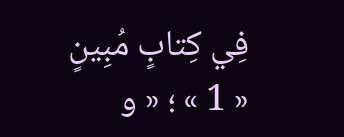فِي كِتابٍ مُبِينٍ
« 1 » ؛ « و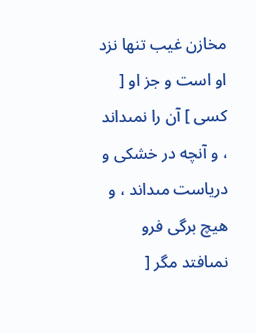مخازن غيب تنها نزد او است و جز او [ كسى ] آن را نمىداند ، و آنچه در خشكى و درياست مىداند ، و هيچ برگى فرو نمىافتد مگر [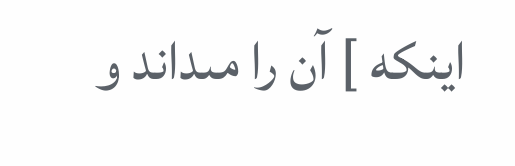اينكه ] آن را مىداند و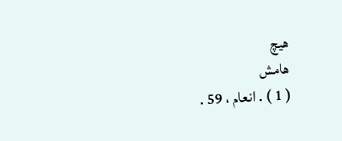هيچ
هامش
( 1 ) . انعام ، 59 .